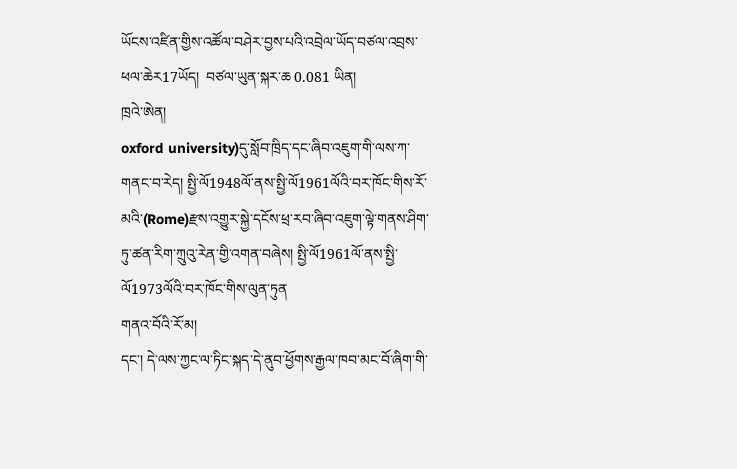ཡོངས་འཛིན་གྱིས་འཚོལ་བཤེར་བྱས་པའི་འབྲེལ་ཡོད་བཙལ་འབྲས་ཕལ་ཆེར17ཡོད།  བཙལ་ཡུན་སྐར་ཆ 0.081 ཡིན།
ཁྲའེ་ཨེན།
oxford university)དུ་སློབ་ཁྲིད་དང་ཞིབ་འཇུག་གི་ལས་ཀ་གནང་བ་རེད། སྤྱི་ལོ1948ལོ་ནས་སྤྱི་ལོ1961ལོའི་བར་ཁོང་གིས་རོ་མའི་(Rome)རྫས་འགྱུར་སྐྱེ་དངོས་ཕྲ་རབ་ཞིབ་འཇུག་ལྟེ་གནས་ཤིག་ཏུ་ཚན་རིག་ཀྲུའུ་རེན་གྱི་འགན་བཞེས། སྤྱི་ལོ1961ལོ་ནས་སྤྱི་ལོ1973ལོའི་བར་ཁོང་གིས་ལུན་ཏུན
གནའ་བོའི་རོ་མ།
དང་། དེ་ལས་ཀྱང་ལ་ཏིང་སྐད་དེ་ནུབ་ཕྱོགས་རྒྱལ་ཁབ་མང་བོ་ཞིག་གི་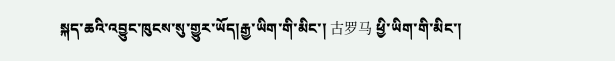སྐད་ཆའི་འབྱུང་ཁུངས་སུ་གྱུར་ཡོད།རྒྱ་ཡིག་གི་མིང་། 古罗马 ཕྱི་ཡིག་གི་མིང་།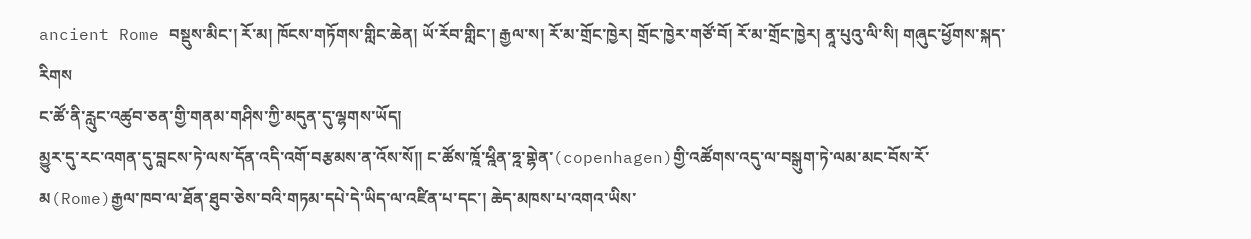ancient Rome བསྡུས་མིང་། རོ་མ། ཁོངས་གཏོགས་གླིང་ཆེན། ཡོ་རོབ་གླིང་། རྒྱལ་ས། རོ་མ་གྲོང་ཁྱེར། གྲོང་ཁྱེར་གཙོ་བོ། རོ་མ་གྲོང་ཁྱེར། ནཱ་པུའུ་ལི་སི། གཞུང་ཕྱོགས་སྐད་རིགས
ང་ཚོ་ནི་རླུང་འཚུབ་ཅན་གྱི་གནམ་གཤིས་ཀྱི་མདུན་དུ་ལྷགས་ཡོད།
མྱུར་དུ་རང་འགན་དུ་བླངས་ཏེ་ལས་དོན་འདི་འགོ་བརྩམས་ན་འོས་སོ།། ང་ཚོས་ཁྰོ་ཕྰིན་ཧྰ་གྷེན་(copenhagen)གྱི་འཚོགས་འདུ་ལ་བསྒུག་ཏེ་ལམ་མང་བོས་རོ་མ(Rome)རྒྱལ་ཁབ་ལ་ཐོན་ཐུབ་ཅེས་བའི་གཏམ་དཔེ་དེ་ཡིད་ལ་འཛིན་པ་དང་། ཆེད་མཁས་པ་འགའ་ཡིས་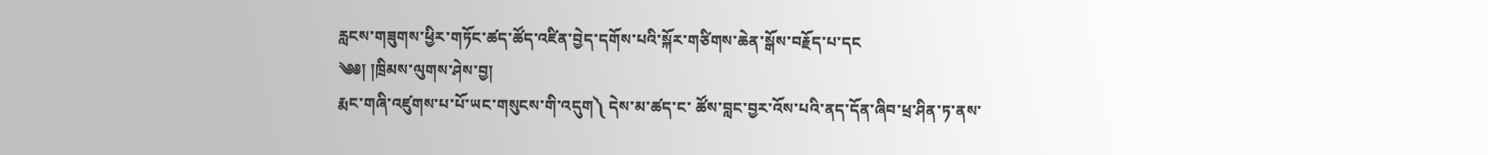རླངས་གཟུགས་ཕྱིར་གཏོང་ཚད་ཚོད་འཛིན་བྱེད་དགོས་པའི་སྐོར་གཙིགས་ཆེན་སྒོས་བརྗོད་པ་དང
༄༅། །ཁྲིམས་ལུགས་ཤེས་བྱ།
རྨང་གཞི་འཛུགས་པ་པོ་ཡང་གསུངས་གི་འདུག༽ དེས་མ་ཚད་ང་ ཚོས་བླང་བྱར་འོས་པའི་ནད་དོན་ཞིབ་ཕྲ་ཤིན་ཏ་ནས་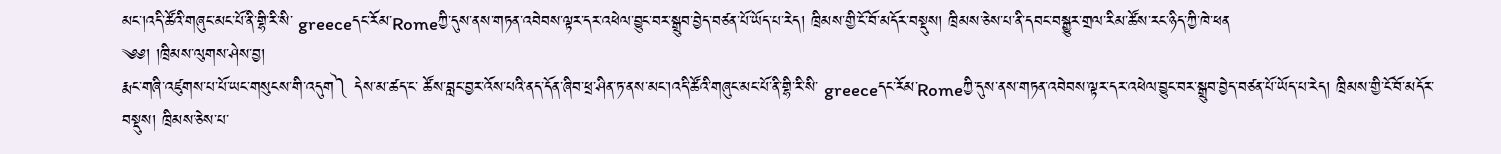མང་།འདི་ཚོའི་གཞུང་མང་པོ་ནི་གྷི་རི་སི་ greeceདང་རོམ་Romeཀྱི་དུས་ནས་གཏན་འབེབས་ལྟར་དར་འཕེལ་བྱུང་བར་སྒྲུབ་བྱེད་བཙན་པོ་ཡོད་པ་རེད། ཁྲིམས་གྱི་ངོ་བོ་མདོར་བསྡུས། ཁྲིམས་ཅེས་པ་ནི་དབང་བསྒྱུར་གྲལ་རིམ་ཚོས་རང་ཉིད་ཀྱི་ཁེ་ཕན
༄༅། །ཁྲིམས་ལུགས་ཤེས་བྱ།
རྨང་གཞི་འཛུགས་པ་པོ་ཡང་གསུངས་གི་འདུག༽ དེས་མ་ཚད་ང་ ཚོས་བླང་བྱར་འོས་པའི་ནད་དོན་ཞིབ་ཕྲ་ཤིན་ཏ་ནས་མང་།འདི་ཚོའི་གཞུང་མང་པོ་ནི་གྷི་རི་སི་ greeceདང་རོམ་Romeཀྱི་དུས་ནས་གཏན་འབེབས་ལྟར་དར་འཕེལ་བྱུང་བར་སྒྲུབ་བྱེད་བཙན་པོ་ཡོད་པ་རེད། ཁྲིམས་གྱི་ངོ་བོ་མདོར་བསྡུས། ཁྲིམས་ཅེས་པ་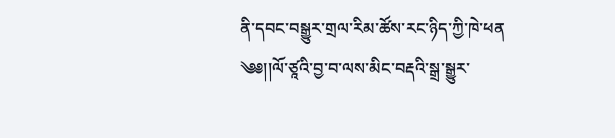ནི་དབང་བསྒྱུར་གྲལ་རིམ་ཚོས་རང་ཉིད་ཀྱི་ཁེ་ཕན
༄༅།།ལོ་ཙཱའི་བྱ་བ་ལས་མིང་བརྡའི་སྒྲ་སྒྱུར་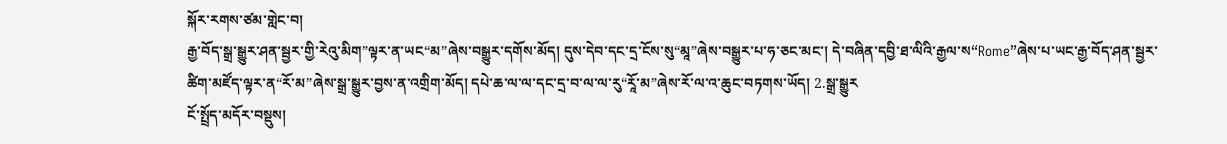སྐོར་རགས་ཙམ་གླེང་བ།
རྒྱ་བོད་སྒྲ་སྒྱུར་ཤན་སྦྱར་གྱི་རེའུ་མིག”ལྟར་ན་ཡང“མ”ཞེས་བསྒྱུར་དགོས་མོད། དུས་དེབ་དང་དྲ་ངོས་སུ“མཱ”ཞེས་བསྒྱུར་པ་ཧ་ཅང་མང་། དེ་བཞིན་དབྱི་ཐ་ལིའི་རྒྱལ་ས“Rome”ཞེས་པ་ཡང་རྒྱ་བོད་ཤན་སྦྱར་ཚིག་མཛོད་ལྟར་ན“རོ་མ”ཞེས་སྒྲ་སྒྱུར་བྱས་ན་འགྲིག་མོད། དཔེ་ཆ་ལ་ལ་དང་དྲ་བ་ལ་ལ་རུ“རཱོ་མ”ཞེས་རོ་ལ་འ་ཆུང་བཏགས་ཡོད། 2.སྒྲ་སྒྱུར
ངོ་སྤྲོད་མདོར་བསྡུས།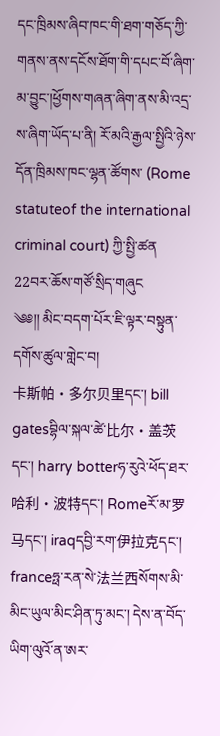དང་ཁྲིམས་ཞིབ་ཁང་གི་ཐག་གཅོད་ཀྱི་གནས་ནས་དངོས་ཐོག་གི་དཔང་བོ་ཞིག་མ་བྱུང་།ཕྱོགས་གཞན་ཞིག་ནས་མི་འདྲ་ས་ཞིག་ཡོད་པ་ནི། རོ་མའི་རྒྱལ་སྤྱིའི་ཉེས་དོན་ཁྲིམས་ཁང་ལྷན་ཚོགས་ (Rome statuteof the international criminal court) ཀྱི་སྤྱི་ཚན 22བར་ཆོས་གཙོ་སྲིད་གཞུང
༄༅།། མིང་བདག་པོར་ཇི་ལྟར་བསྟུན་དགོས་ཚུལ་གླེང་བ།
卡斯帕•多尔贝里དང་། bill gatesབྷིལ་སྐལ་ཚེ་比尔•盖茨དང་། harry botterཧ་རུའེ་ཕོད་ཐར་哈利•波特དང་། Romeརོ་མ་罗马དང་། iraqདབྱི་རག་伊拉克དང་། franceཧྥ་རན་སེ་法兰西སོགས་མི་མིང་ཡུལ་མིང་ཤིན་ཏུ་མང་། དེས་ན་བོད་ཡིག་ལུའོ་ན་ཨར་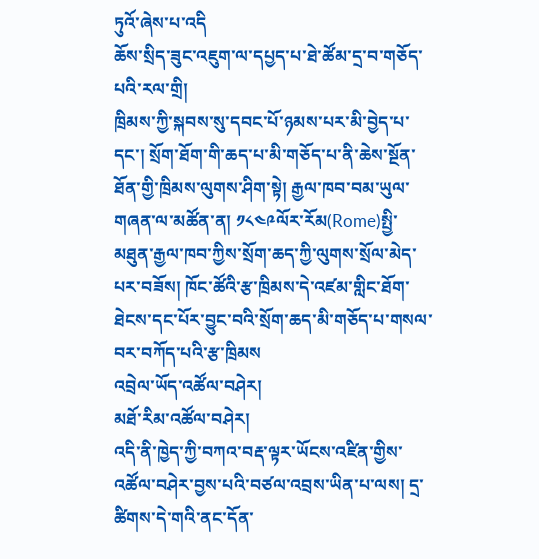ཏུའོ་ཞེས་པ་འདི
ཆོས་སྲིད་ཟུང་འཇུག་ལ་དཔྱད་པ་ཐེ་ཚོམ་དྲ་བ་གཅོད་པའི་རལ་གྲི།
ཁྲིམས་ཀྱི་སྐབས་སུ་དབང་པོ་ཉམས་པར་མི་བྱེད་པ་དང་། སྲོག་ཐོག་གི་ཆད་པ་མི་གཅོད་པ་ནི་ཆེས་སྔོན་ཐོན་གྱི་ཁྲིམས་ལུགས་ཤིག་སྟེ། རྒྱལ་ཁབ་བམ་ཡུལ་གཞན་ལ་མཚོན་ན། ༡༨༤༩ལོར་རོམ(Rome)སྤྱི་མཐུན་རྒྱལ་ཁབ་ཀྱིས་སྲོག་ཆད་ཀྱི་ལུགས་སྲོལ་མེད་པར་བཟོས། ཁོང་ཚོའི་རྩ་ཁྲིམས་དེ་འཛམ་གླིང་ཐོག་ཐེངས་དང་པོར་བྱུང་བའི་སྲོག་ཆད་མི་གཅོད་པ་གསལ་བར་བཀོད་པའི་རྩ་ཁྲིམས
འབྲེལ་ཡོད་འཚོལ་བཤེར།
མཐོ་རིམ་འཚོལ་བཤེར།
འདི་ནི་ཁྱེད་ཀྱི་བཀའ་བརྡ་ལྟར་ཡོངས་འཛིན་གྱིས་འཚོལ་བཤེར་བྱས་པའི་བཙལ་འབྲས་ཡིན་པ་ལས། དྲ་ཚིགས་དེ་གའི་ནང་དོན་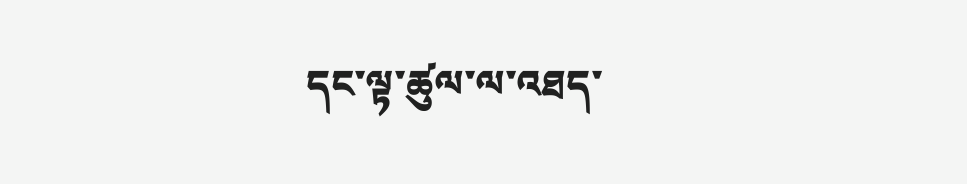དང་ལྟ་ཚུལ་ལ་འཐད་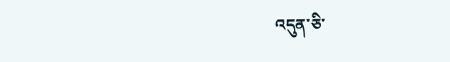འདུན་ཅི་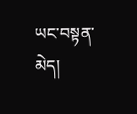ཡང་བསྟན་མེད།